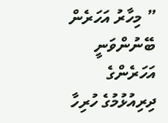” މިހާރު އަހަރެން ބޭނުންވަނީ އަހަރެންގެ ދިރިއުޅުމުގެ ހުރިހާ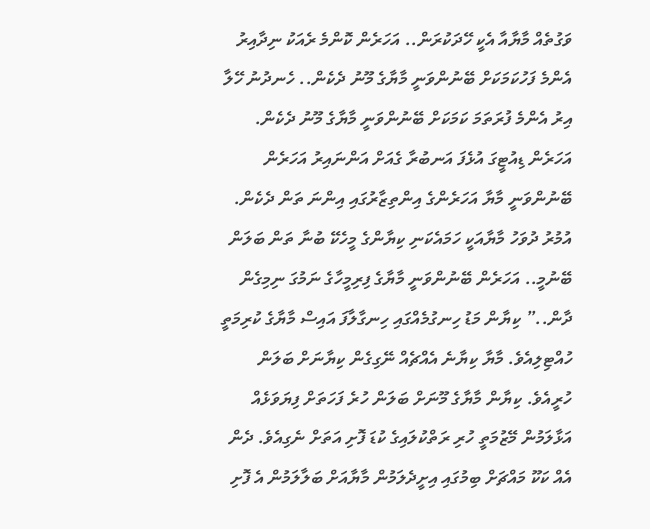ވަގުތެއް މާޔާއާ އެކީ ހޭދަކުރަން.. އަހަރެން ކޮންމެ ރެއަކު ނިދާއިރު އެންމެ ފަހުކަމަކަށް ބޭނުންވަނީ މާޔާގެ މޫނު ދެކެން.. ހެނދުނު ހޭލާ އިރު އެންމެ ފުރަތަމަ ކަމަކަށް ބޭނުންވަނީ މާޔާގެ މޫނު ދެކެން. އަހަރެން ޑިއުޓީގަ އުޅެފަ އަނބުރާ ގެއަށް އަންނައިރު އަހަރެން ބޭނުންވަނީ މާޔާ އަހަރެންގެ އިންތިޒާރުގައި އިންނަ ތަން ދެކެން. އުމުރު ދުވަހު މާޔާއަކީ ހަމައެކަނި ކިޔާންގެ މީހެކޭ ބުނާ ތަން ބަލަން ބޭނުމީ.. އަހަރެން ބޭނުންވަނީ މާޔާގެ ފިރިމީހާގެ ނަމުގަ ނިމިގެން ދާން..” ކިޔާން މަޑު ހިނގުމެއްގައި ހިނގާލާފަ އައިސް މާޔާގެ ކުރިމަތީ ހުއްޓިލިއެވެ. މާޔާ ކިޔާނެ އެއްޗެއް ނޭގިގެން ކިޔާނަށް ބަލަން ހުރީއެވެ. ކިޔާން މާޔާގެ މޫނަށް ބަލަން ހުރެ ފަހަތަށް ފިޔަވަޅެއް އަޅާލަމުން މޭޒުމަތީ ހުރި ރަތްކުލައިގެ ކުޑަ ފޮށި އަތަށް ނެގިއެވެ. ދެން އެއް ކަކޫ މައްޗަށް ބިމުގައި އިށީދެލަމުން މާޔާއަށް ބަލާލަމުން އެ ފޮށި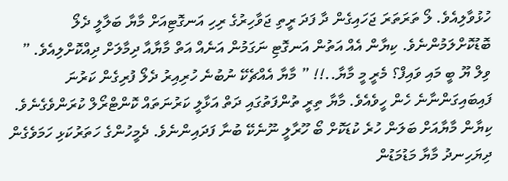ހުޅުވާލިއެވެ. ލޯ ތަރަތަރަ ޖަހައިގެން ދާ ފަދަ ރީތި ޖަވާހިރުގެ ރިހި އަނގޮޓިއަށް މާޔާ ބަލާލީ ދެލޯ ބޮޑުކޮށްލަމުންނެވެ. ކިޔާން އެއް އަތުން އަނގޮޓި ނަގަމުން އަނެއް އަތް މާޔާއާ ދިމާލަށް ދިއްކޮށްލިއެވެ. ” ވިލް ޔޫ ބީ މައި ވައިފް؟ މެރީ މީ މާޔާ..!! ” މާޔާ އެއްޗެކޭ ނުބުނެ ހުރިއިރު ދެލޯ ފުރިގެން ކަރުނަ ފައިބައިގަންނާނެ ހެން ހީވެއެވެ. މާޔާ ތިރީ ތުންފަތުގައި ދަތް އަޅާލީ ކަރުނަތައް ކޮންޓްރޯލް ކުރަންވެގެނެވެ. ކިޔާން މާޔާއަށް ބަލަން ހުރެ ކުޑަކޮށް ބޯ ހޫރާލީ ނޫނެކޭ ބުނާ ފަދައިންނެވެ. ދެމީހުންގެ ހަތަރުކަޅި ހަމަވެގެން ދިޔަހިނދު މާޔާ މަޑުމަޑުން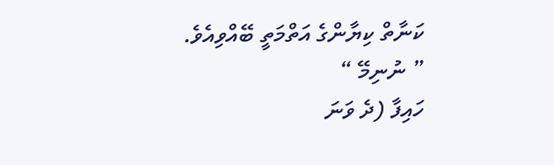ކަނާތް ކިޔާންގެ އަތްމަތީ ބޭއްވިއެވެ.
” ނުނިމޭ “
ހައިފާ (ދެ ވަނަ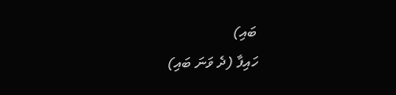ބައި)
ހައިފާ (ދެ ވަނަ ބައި)